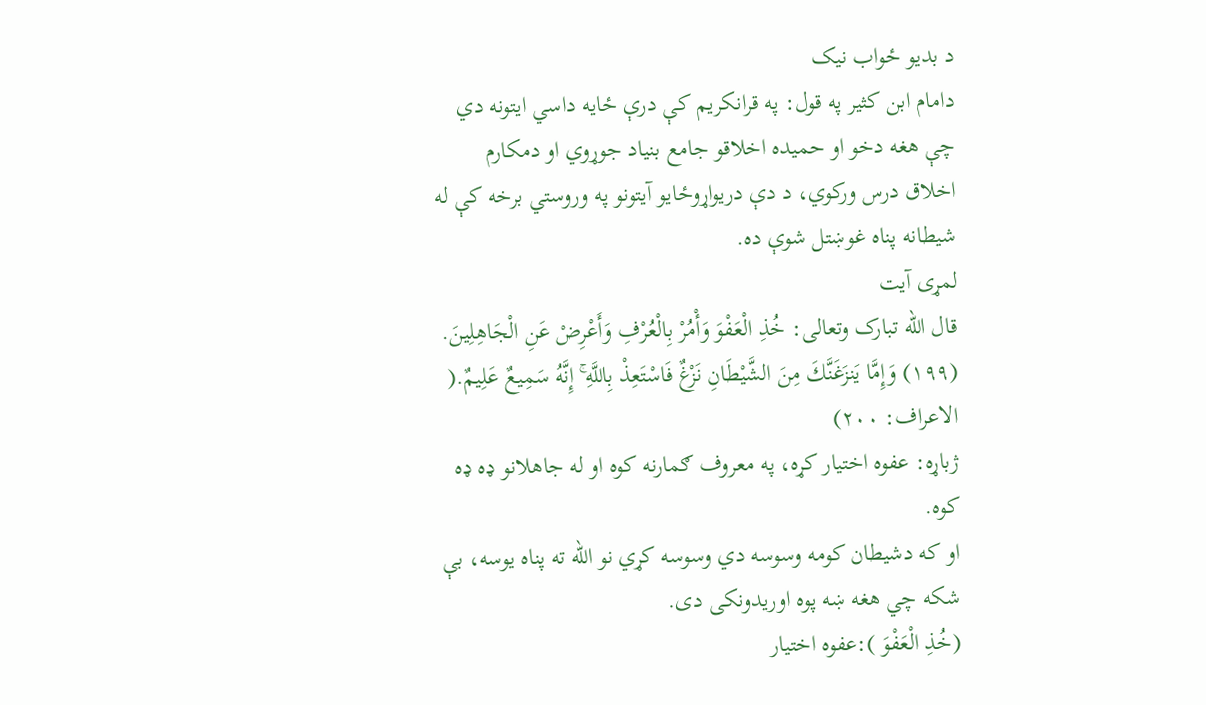د بدیو ځواب نیک
دامام ابن کثیر په قول: په قرانکریم کې درې ځایه داسي ایتونه دي چې هغه دخو او حمیده اخلاقو جامع بنیاد جوړوي او دمکارم اخلاق درس ورکوي، د دې دریواړوځایو آیتونو په وروستي برخه کې له شیطانه پناه غوښتل شوې ده.
لمړی آیت
قال الله تبارک وتعالی: خُذِ الْعَفْوَ وَأْمُرْ بِالْعُرْفِ وَأَعْرِضْ عَنِ الْجَاهِلِينَ. (۱۹۹) وَإِمَّا يَنزَغَنَّكَ مِنَ الشَّيْطَانِ نَزْغٌ فَاسْتَعِذْ بِاللَّهِ ۚ إِنَّهُ سَمِيعٌ عَلِيمٌ.( الاعراف: ۲۰۰)
ژباړه: عفوه اختیار کړه، په معروف ګمارنه کوه او له جاهلانو ډه ډه کوه.
او که دشیطان کومه وسوسه دي وسوسه کړي نو الله ته پناه یوسه، بې شکه چي هغه ښه پوه اوریدونکی دی.
(خُذِ الْعَفْوَ ):عفوه اختیار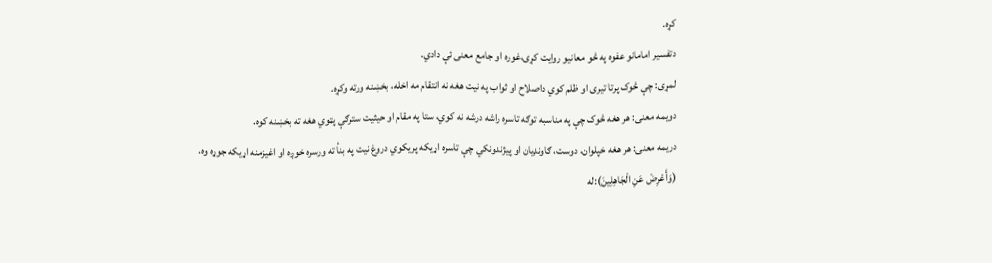کړه.
دتفسیر امامانو عفوه په څو معانیو روایت کړی،غوره او جامع معنی ئې دادي.
لمړی: چې څوک پرتا تیری او ظلم کوي داصلاح او ثواب په نیت هغه نه انتقام مه اخله، بخښنه ورته وکړه.
دویمه معنی: هر هغه څوک چې په مناسبه توګه تاسره راشه درشه نه کوي، ستا په مقام او حیثیت سترګې پټوي هغه ته بخښنه کوه.
دریمه معنی: هر هغه خپلوان، دوست، ګاونډیان او پیژندونکي چې تاسره اړیکه پریکوي دروغ نیت په بنأ ته ورسره خوږه او اغیزمنه اړیکه جوړه وه.
(وَأَعْرِضْ عَنِ الْجَاهِلِينَ):له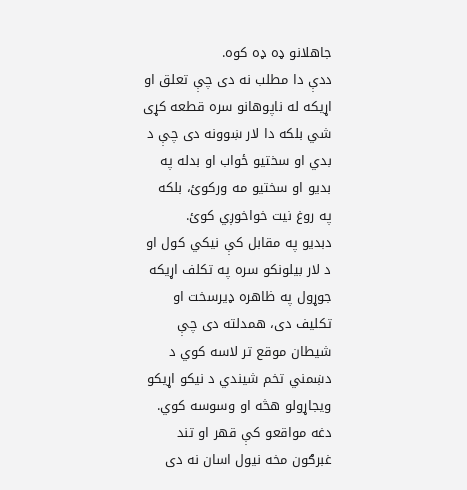جاهلانو ډه ډه کوه.
ددې دا مطلب نه دی چې تعلق او اړیکه له ناپوهانو سره قطعه کړی شي بلکه دا لار ښوونه دی چې د بدي او سختیو ځواب او بدله په بدیو او سختیو مه ورکوئ، بلکه په روغ نیت خواخوږي کوئ.
دبدیو په مقابل کې نیکي کول او د لار بیلونکو سره په تکلف اړیکه جوړول په ظاهره ډیرسخت او تکلیف دی، همدلته دی چې شیطان موقع تر لاسه کوي د دښمني تخم شیندي د نیکو اړیکو ویجاړولو هڅه او وسوسه کوي.
دغه مواقعو کې قهر او تند غبرګون مخه نیول اسان نه دی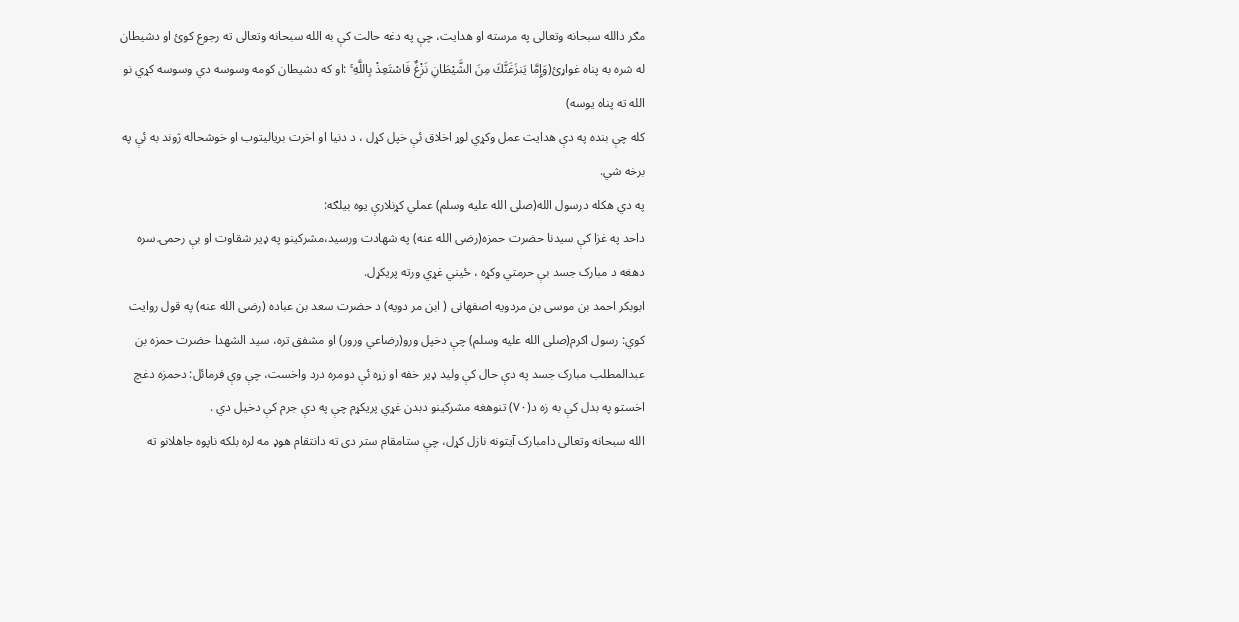مګر دالله سبحانه وتعالی په مرسته او هدایت، چې په دغه حالت کې به الله سبحانه وتعالی ته رجوع کوئ او دشیطان له شره به پناه غواړئ(وَإِمَّا يَنزَغَنَّكَ مِنَ الشَّيْطَانِ نَزْغٌ فَاسْتَعِذْ بِاللَّهِ ۚ :او که دشیطان کومه وسوسه دي وسوسه کړي نو الله ته پناه یوسه)
کله چې بنده په دې هدایت عمل وکړي لوړ اخلاق ئې خپل کړل ، د دنیا او اخرت بریالیتوب او خوشحاله ژوند به ئې په برخه شي.
په دي هکله درسول الله(صلی الله علیه وسلم) عملي کړنلارې یوه بیلګه:
داحد په غزا کې سیدنا حضرت حمزه(رضی الله عنه) په شهادت ورسید،مشرکینو په ډیر شقاوت او بې رحمۍ سره دهغه د مبارک جسد بې حرمتي وکړه ، ځیني غړي ورته پریکړل.
ابوبكر احمد بن موسى بن مردویه اصفهانى ( ابن مر دویه) د حضرت سعد بن عباده (رضی الله عنه) په قول روایت کوي: رسول اکرم(صلی الله علیه وسلم) چې دخپل ورو(رضاعي ورور) او مشفق تره، سید الشهدا حضرت حمزه بن عبدالمطلب مبارک جسد په دې حال کې ولید ډیر خفه او زړه ئې دومره درد واخست، چې وې فرمائل: دحمزه دغچ اخستو په بدل کې به زه د(۷۰) تنوهغه مشرکینو دبدن غړي پریکړم چې په دې جرم کې دخیل دي .
الله سبحانه وتعالی دامبارک آیتونه نازل کړل، چې ستامقام ستر دی ته دانتقام هوډ مه لره بلکه ناپوه جاهلانو ته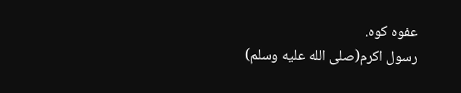عفوه کوه.
رسول اکرم(صلی الله علیه وسلم)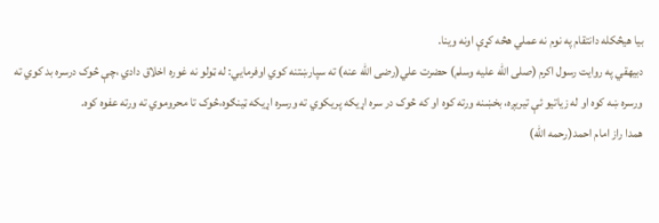بیا هیڅکله دانتقام په نوم نه عملي هڅه کړې اونه وینا.
دبیهقي په روایت رسول اکرم (صلی الله علیه وسلم) حضرت علي(رضی الله عنه) ته سپارښتنه کوي اوفرمايي: له ټولو نه غوره اخلاق دادي ،چې څوک درسره بد کوي ته ورسره ښه کوه او له زیاتیو ئې تیریږه، بخښنه ورته کوه او که څوک در سره اړیکه پریکوي ته ورسره اړیکه ټینګوه،څوک تا محروموي ته ورته عفوه کوه.
همدا راز امام احمد(رحمه الله)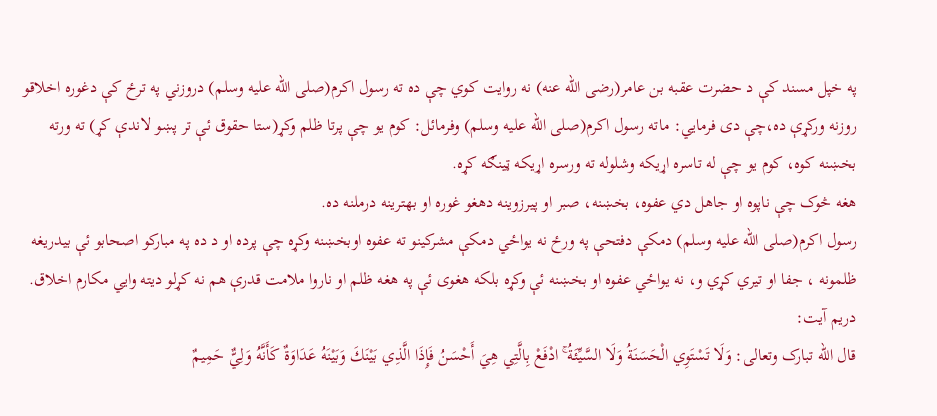په خپل مسند کې د حضرت عقبه بن عامر(رضی الله عنه) نه روایت کوي چې ده ته رسول اکرم(صلی الله علیه وسلم) دروزني په ترځ کې دغوره اخلاقو روزنه ورکړې ده،چې دی فرمايي: ماته رسول اکرم(صلی الله علیه وسلم) وفرمائل: کوم یو چې پرتا ظلم وکړ(ستا حقوق ئې تر پښو لاندې کړ) ته ورته بخښنه کوه، کوم یو چې له تاسره اړیکه وشلوله ته ورسره اړیکه ټینګه کړه.
هغه څوک چې ناپوه او جاهل دي عفوه، بخښنه، صبر او پیرزوینه دهغو غوره او بهترینه درملنه ده.
رسول اکرم(صلی الله علیه وسلم) دمکې دفتحې په ورځ نه یواځي دمکې مشرکینو ته عفوه اوبخښنه وکړه چې پرده او د ده په مبارکو اصحابو ئې بیدریغه ظلمونه ، جفا او تیري کړي و، نه یواځي عفوه او بخښنه ئې وکړه بلکه هغوی ئې په هغه ظلم او ناروا ملامت قدرې هم نه کړلو دیته وايي مکارم اخلاق.
دریم آیت:
قال الله تبارک وتعالی: وَلَا تَسْتَوِي الْحَسَنَةُ وَلَا السَّيِّئَةُ ۚ ادْفَعْ بِالَّتِي هِيَ أَحْسَنُ فَإِذَا الَّذِي بَيْنَكَ وَبَيْنَهُ عَدَاوَةٌ كَأَنَّهُ وَلِيٌّ حَمِيمٌ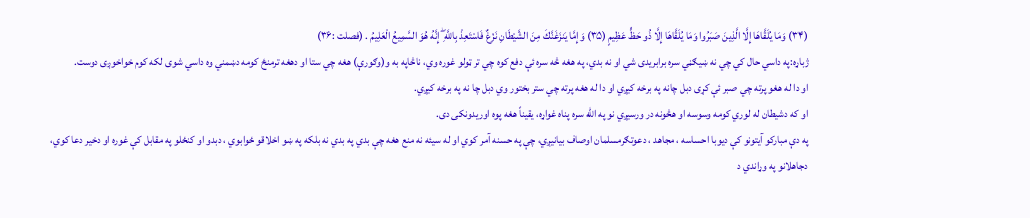(۳۴) وَمَا يُلَقَّاهَا إِلَّا الَّذِينَ صَبَرُوا وَمَا يُلَقَّاهَا إِلَّا ذُو حَظٍّ عَظِيمٍ (۳۵) وَإِمَّا يَنزَغَنَّكَ مِنَ الشَّيْطَانِ نَزْغٌ فَاسْتَعِذْ بِاللَّهِ ۖ إِنَّهُ هُوَ السَّمِيعُ الْعَلِيمُ . (فصلت :۳۶)
ژباړه:په داسي حال کي چي نه ښیګڼي سره برابریدی شي او نه بدي، په هغه څه سره ئې دفع کوه چي تر ټولو غوره وي، ناڅاپه به و(وګورې) هغه چي ستا او دهغه ترمنځ کومه دښمني وه داسي شوی لکه کوم خواخوږی دوست.
او دا له هغو پرته چي صبر ئې کړی دبل چانه په برخه کیږي او دا له هغه پرته چي ستر بختور وي دبل چا نه په برخه کیږي.
او که دشیطان له لوري کومه وسوسه او هڅونه در ورسیږي نو په الله سره پناه غواړه، یقیناً هغه پوه اوریدونکی دی.
په دې مبارکو آیتونو کې دیوبا احساسه ، مجاهد ، دعوتګرمسلمان اوصاف بیانیږي، چې په حسنه آمر کوي او له سیئه نه منع هغه چې بدي په بدي نه بلکه په ښو اخلاقو ځوابوي ، دبدو او کنځلو په مقابل کې غوره او دخیر دعا کوي، دجاهلانو په وړاندي د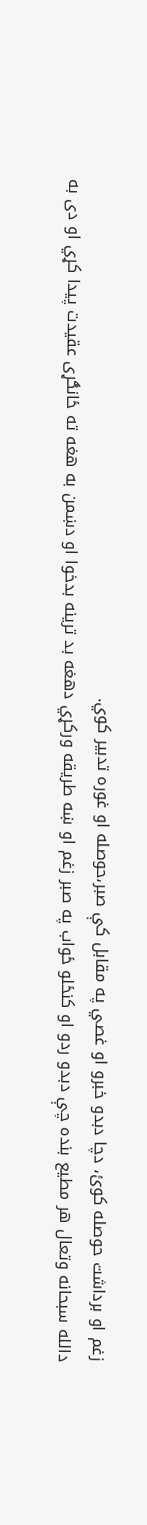زغم او برداشت حوصله کوئ، دچا دبدو خبرو او غصي په مقابل کې صبر،حوصله او غوره تدبیر کوي.
دالله سبحانه وتعال هر مطیع بنده چې دبدو ردو او کنځلو ځواب په صبر زغم او ښه طریقه ورکړي دهغه بد ترینه بدخوا او دښمن به هغه ته ځانګړی عقیدت پیدا کړي او دی به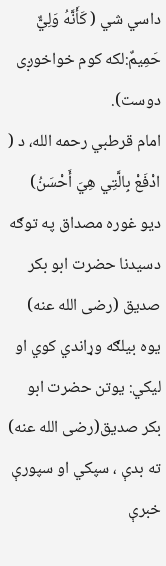داسي شي ( كَأَنَّهُ وَلِيٌّ حَمِيمٌ:لکه کوم خواخوږی دوست).
امام قرطبي رحمه الله، د ( ادْفَعْ بِالَّتِي هِيَ أَحْسَنُ) دیو غوره مصداق په توګه دسیدنا حضرت ابو بکر صدیق (رضی الله عنه) یوه بیلګه وړاندي کوي او لیکي: یوتن حضرت ابو بکر صدیق(رضی الله عنه) ته بدې ، سپکي او سپورې خبرې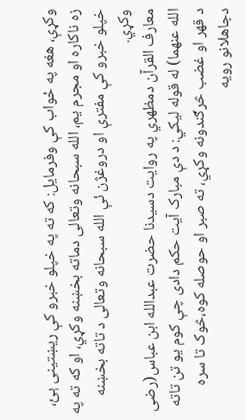وکړې، هغه په ځواب کې وفرمایل: که ته په خپلو خبرو کې ریښتینی ېئ، زه ناکاره او مجرم یم، الله سبحانه وتعالی دماته بخښنه وکړي، او که ته په خپلو خبرو کې مفترې او دروغژن ئې الله سبحانه وتعالی د تاته بخښنه وکړي.
معارف القرآن دمظهري په روایت دسیدنا حضرت عبدالله ابن عباس(رضی الله عنهما) له قوله لیکي: د دې مبارک آیت حکم دادی چې کوم یو تن تاته د قهر او غضب څرګندونه وکړي، ته صبر او حوصله کوه،څوک تا سره دجاهلانو رویه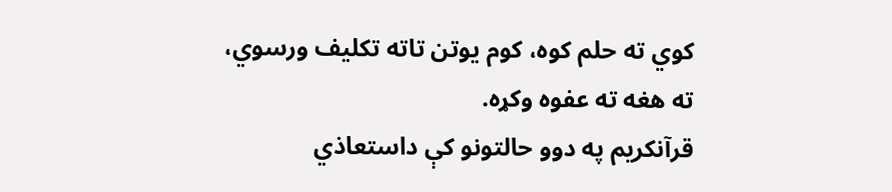کوي ته حلم کوه، کوم یوتن تاته تکلیف ورسوي، ته هغه ته عفوه وکړه.
قرآنکریم په دوو حالتونو کې داستعاذي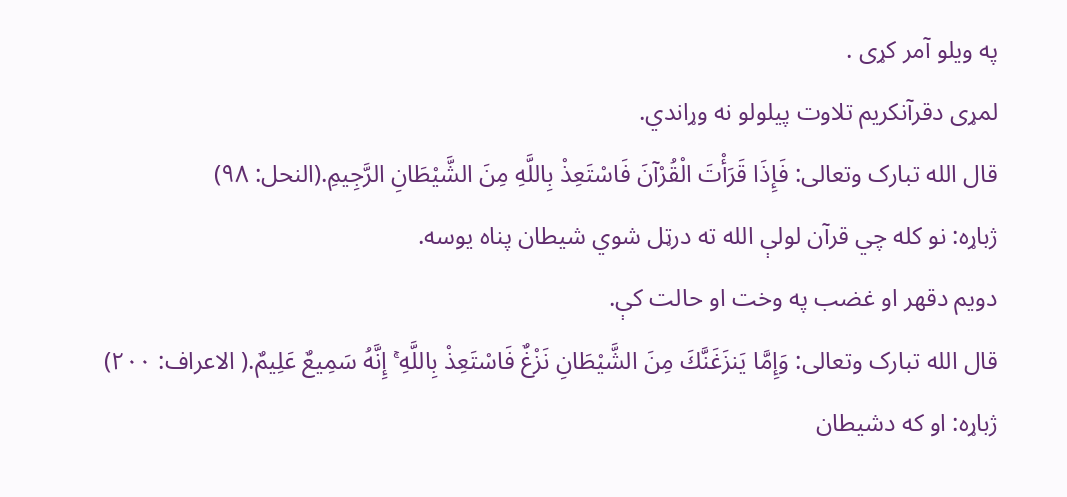په ویلو آمر کړی .
لمړی دقرآنکریم تلاوت پیلولو نه وړاندي.
قال الله تبارک وتعالی: فَإِذَا قَرَأْتَ الْقُرْآنَ فَاسْتَعِذْ بِاللَّهِ مِنَ الشَّيْطَانِ الرَّجِيمِ.(النحل: ۹۸)
ژباړه: نو کله چي قرآن لولې الله ته درټل شوي شیطان پناه یوسه.
دویم دقهر او غضب په وخت او حالت کې.
قال الله تبارک وتعالی: وَإِمَّا يَنزَغَنَّكَ مِنَ الشَّيْطَانِ نَزْغٌ فَاسْتَعِذْ بِاللَّهِ ۚ إِنَّهُ سَمِيعٌ عَلِيمٌ.( الاعراف: ۲۰۰)
ژباړه: او که دشیطان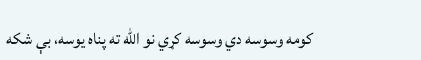کومه وسوسه دي وسوسه کړي نو الله ته پناه یوسه، بې شکه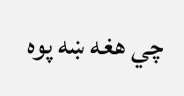چي هغه ښه پوه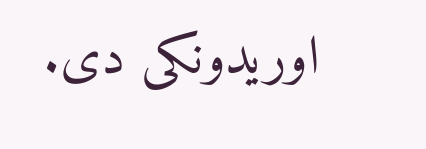اوریدونکی دی.